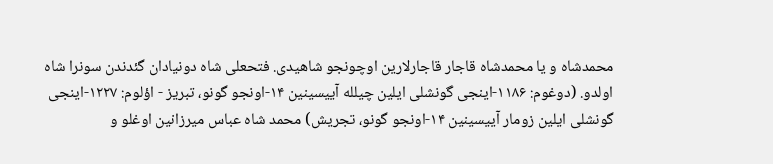محمدشاه و یا محمدشاه قاجار قاجارلارین اوچونجو شاهیدی. فتحعلی شاه دونیادان گئدندن سونرا شاه اولدو. (دوغوم: ۱۱۸۶-اینجی گونشلی ایلین چیلله آییسینین ۱۴-اونجو گونو، تبریز - اؤلوم: ۱۲۲۷-اینجی گونشلی ایلین زومار آییسینین ۱۴-اونجو گونو، تجریش) محمد شاه عباس میرزانین اوغلو و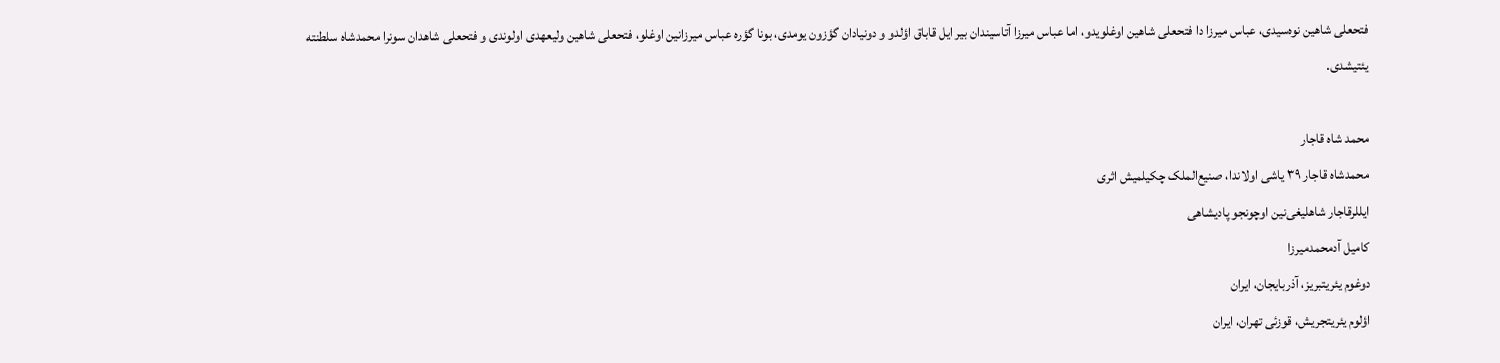فتحعلی شاهین نوه‌سیدی، عباس میرزا دا فتحعلی شاهین اوغلویدو، اما عباس میرزا آتاسیندان بیر ایل قاباق اؤلدو و دونیادان گؤزون یومدی، بونا گؤره عباس میرزانین اوغلو، فتحعلی شاهین ولیعهدی اولوندی و فتحعلی شاهدان سونرا محمدشاه سلطنته یئتیشدی.

محمد شاه قاجار
محمدشاه قاجار ۳۹ یاشی اولاندا، صنیع‌الملک چکیلمیش اثری
ایللرقاجار شاهلیغی‌نین اوچونجو پادیشاهی
کامیل آدمحمدمیرزا
دوغوم یئریتبریز، آذربایجان، ایران
اؤلوم یئریتجریش، قوزئی تهران، ایران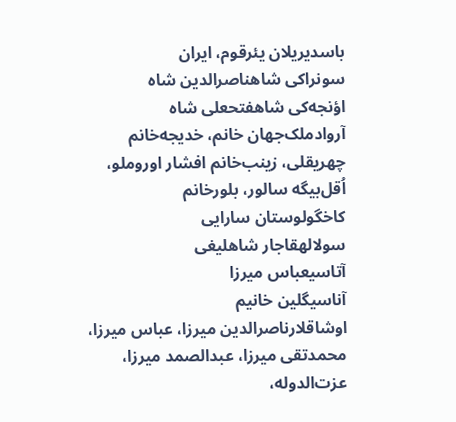باسدیریلان یئرقوم، ایران
سونراکی شاهناصرالدین شاه
اؤنجه‌کی شاهفتحعلی شاه
آروادملک‌جهان خانم، خدیجه‌خانم چهریقلی، زینب‌خانم افشار اوروملو، اُقل‌بیگه سالور، بلورخانم
کاخگولوستان سارایی
سولالهقاجار شاهلیغی
آتاسیعباس میرزا
آناسیگلین خانیم
اوشاقلارناصرالدین میرزا، عباس میرزا، محمدتقی میرزا، عبدالصمد میرزا، عزت‌الدوله،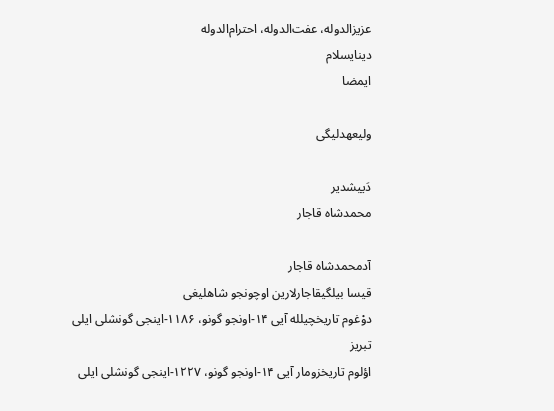عزیزالدوله، عفت‌الدوله، احترام‌الدوله
دینایسلام
ایمضا

ولیعهدلیگی

دَییشدیر
محمدشاه قاجار

آدمحمدشاه قاجار
قیسا بیلگیقاجارلارین اوچونجو شاهلیغی
دوْغوم تاریخچیلله آیی ۱۴-اونجو گونو، ۱۱۸۶-اینجی گونشلی ایلی
تبریز
اؤلوم تاریخزومار آیی ۱۴-اونجو گونو، ۱۲۲۷-اینجی گونشلی ایلی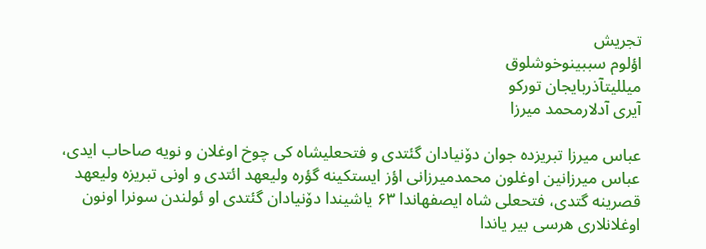تجریش
اؤلوم سببینوخوشلوق
میللیتآذربایجان تورکو
آیری آدلارمحمد میرزا

عباس میرزا تبریزده جوان دۆنیادان گئتدی و فتحعلیشاه کی چوخ اوغلان و نویه صاحاب ایدی، عباس میرزانین اوغلون محمدمیرزانی اؤز ایستکینه گؤره ولیعهد ائتدی و اونی تبریزه ولیعهد قصرینه گتدی، فتحعلی شاه ایصفهاندا ۶۳ یاشیندا دۆنیادان گئتدی او ئولندن سونرا اونون اوغلانلاری هرسی بیر یاندا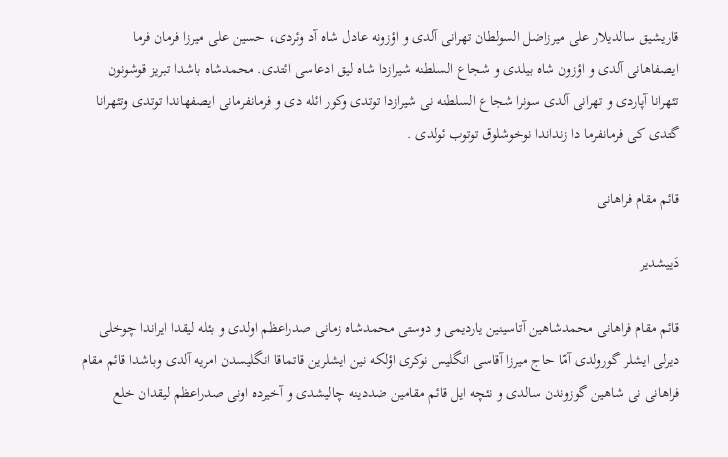قاریشیق سالدیلار علی میرزاضل السولطان تهرانی آلدی و اؤزونه عادل شاه آد وئردی، حسین علی میرزا فرمان فرما ایصفاهانی آلدی و اؤزون شاه بیلدی و شجاع السلطنه شیرازدا شاه لیق ادعاسی ائتدی. محمدشاه باشدا تبریز قوشونون تئهرانا آپاردی و تهرانی آلدی سونرا شجاع السلطنه نی شیرازدا توتدی وکور ائله دی و فرمانفرمانی ایصفهاندا توتدی وتئهرانا گتدی کی فرمانفرما دا زنداندا نوخوشلوق توتوب ئولدی .

قائم مقام فراهانی

دَییشدیر

قائم مقام فراهانی محمدشاهین آتاسینین یاردیمی و دوستی محمدشاه زمانی صدراعظم اولدی و بئله لیقدا ایراندا چوخلی دیرلی ایشلر گورولدی آمّا حاج میرزا آقاسی انگلیس نوکری اؤلکه نین ایشلرین قاتماقا انگلیسدن امریه آلدی وباشدا قائم مقام فراهانی نی شاهین گوزوندن سالدی و نئچه ایل قائم مقامین ضددینه چالیشدی و آخیرده اونی صدراعظم لیقدان خلع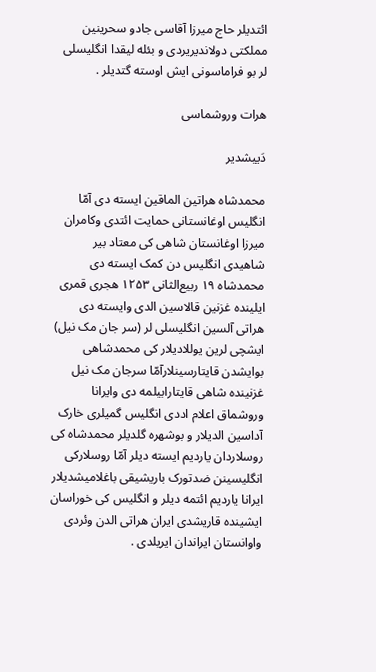ائتدیلر حاج میرزا آقاسی جادو سحرینین مملکتی دولاندیریردی و بئله لیقدا انگلیسلی لر بو فراماسونی ایش اوسته گتدیلر .

هرات وروشماسی

دَییشدیر

محمدشاه هراتین الماقین ایسته دی آمّا انگلیس اوغانستانی حمایت ائتدی وکامران میرزا اوغانستان شاهی کی معتاد بیر شاهیدی انگلیس دن کمک ایسته دی محمدشاه ۱۹ ربیع‌الثانی ۱۲۵۳ هجری قمری ایلینده غزنین قالاسین الدی وایسته دی هراتی آلسین انگلیسلی لر (سر جان مک نیل) ایشچی لرین یوللادیلار کی محمدشاهی بوایشدن قایتارسینلارآمّا سرجان مک نیل غزنینده شاهی قایتارابیلمه دی وایرانا وروشماق اعلام اددی انگلیس گمیلری خارک آداسین الدیلار و بوشهره گلدیلر محمدشاه کی روسلاردان یاردیم ایسته دیلر آمّا روسلارکی انگلیسینن ضدتورک باریشیقی باغلامیشدیلار ایرانا یاردیم ائتمه دیلر و انگلیس کی خوراسان ایشینده قاریشدی ایران هراتی الدن وئردی واوانستان ایراندان ایریلدی .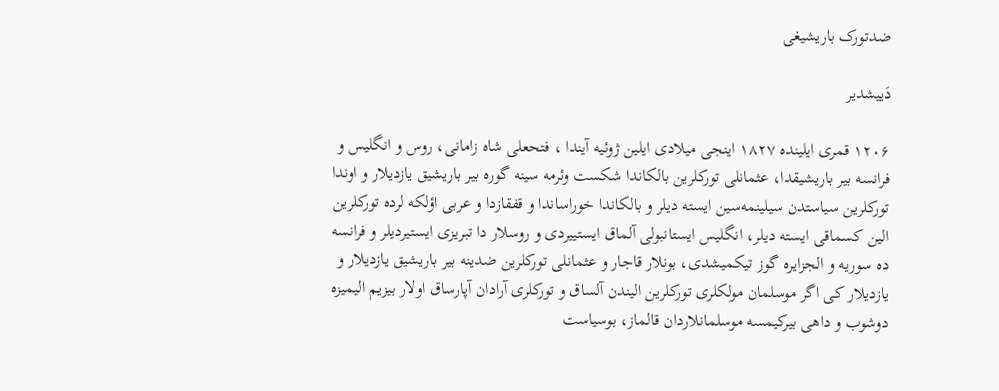ضدتورک باریشیغی

دَییشدیر

۱۲۰۶ قمری ایلینده ۱۸۲۷ اینجی میلادی ایلین ژوئیه آیندا ، فتحعلی شاه زامانی، روس و انگلیس و فرانسه بیر باریشیقدا، عثمانلی تورکلرین بالکاندا شکست وئرمه سینه گوره بیر باریشیق یازدیلار و اوندا تورکلرین سیاستدن سیلینمه‌سین ایسته دیلر و بالکاندا خوراساندا و قفقازدا و عربی اؤلکه لرده تورکلرین الین کسماقی ایسته دیلر، انگلیس ایستانبولی آلماق ایستییردی و روسلار دا تبریزی ایستیردیلر و فرانسه ده سوریه و الجزایره گوز تیکمیشدی، بونلار قاجار و عثمانلی تورکلرین ضدینه بیر باریشیق یازدیلار و یازدیلار کی اگر موسلمان مولکلری تورکلرین الیندن آلساق و تورکلری آرادان آپارساق اولار بیزیم الیمیزه دوشوب و داهی بیرکیمسه موسلمانلاردان قالماز، بوسیاست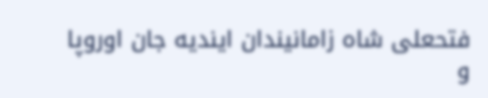فتحعلی شاه زامانیندان ایندیه جان اوروپا و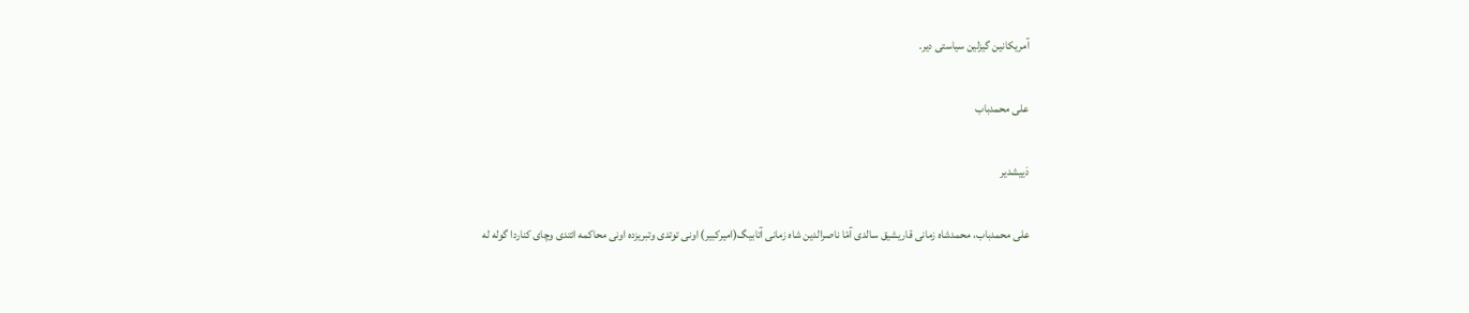آمریکانین گیزلین سیاستی دیر.

علی محمدباب

دَییشدیر

علی محمدباب، محمدشاه زمانی قاریشیق سالدی آمّا ناصرالدین شاه زمانی آتابیگ(امیرکبیر) اونی توتدی وتبریزده اونی محاکمه ائتدی وچای کناردا گوله له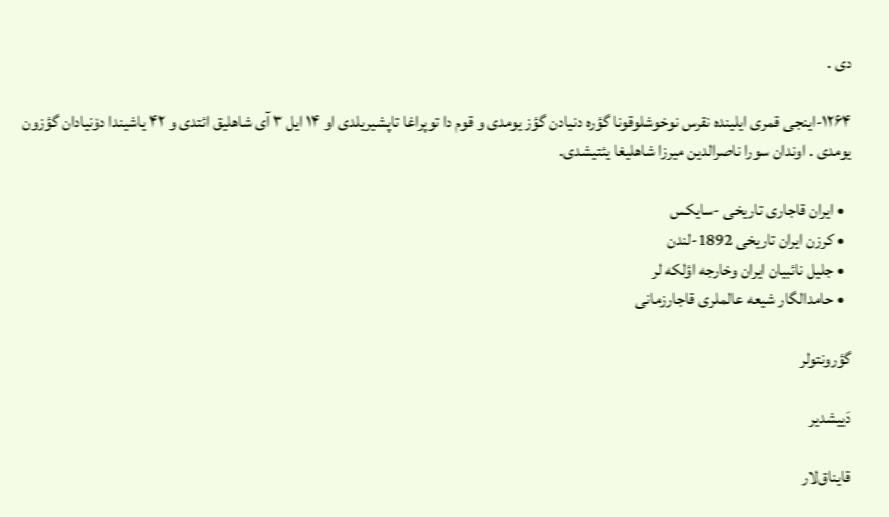دی .

۱۲۶۴-اینجی قمری ایلینده نقرس نوخوشلوقونا گؤره دنیادن گؤز یومدی و قوم دا توپراغا تاپشیریلدی او ۱۴ ایل ۳ آی شاهلیق ائتدی و ۴۲ یاشیندا دۆنیادان گؤزون یومدی . اوندان سورا ناصرالدین میرزا شاهلیغا یئتیشدی.

  • ایران قاجاری تاریخی -سایکس
  • کرزن ایران تاریخی 1892-لندن
  • جلیل نائبیان ایران وخارجه اؤلکه لر
  • حامدالگار شیعه عالملری قاجارزمانی

گؤرونتولر

دَییشدیر

قایناق‌لار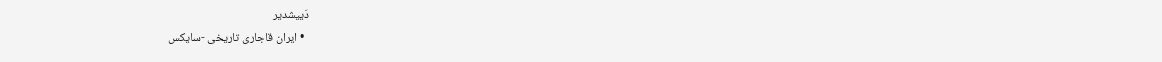دَییشدیر
  • ایران قاجاری تاریخی -سایکس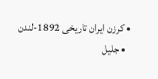• کرزن ایران تاریخی 1892-لندن
  • جلیل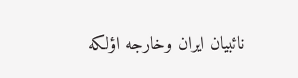نائبیان ایران وخارجه اؤلکه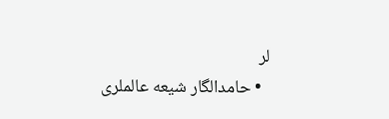لر
  • حامدالگار شیعه عالملری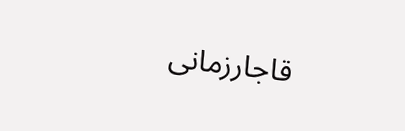قاجارزمانی